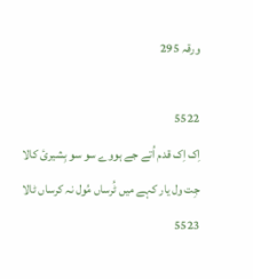ورقہ 295

5522
اِک اِک قدم اُتے جے ہووے سو سو بِشیرئ کالا
جِت ول یار کہے میں ٹُرساں مُول نہ کرساں ٹالا
5523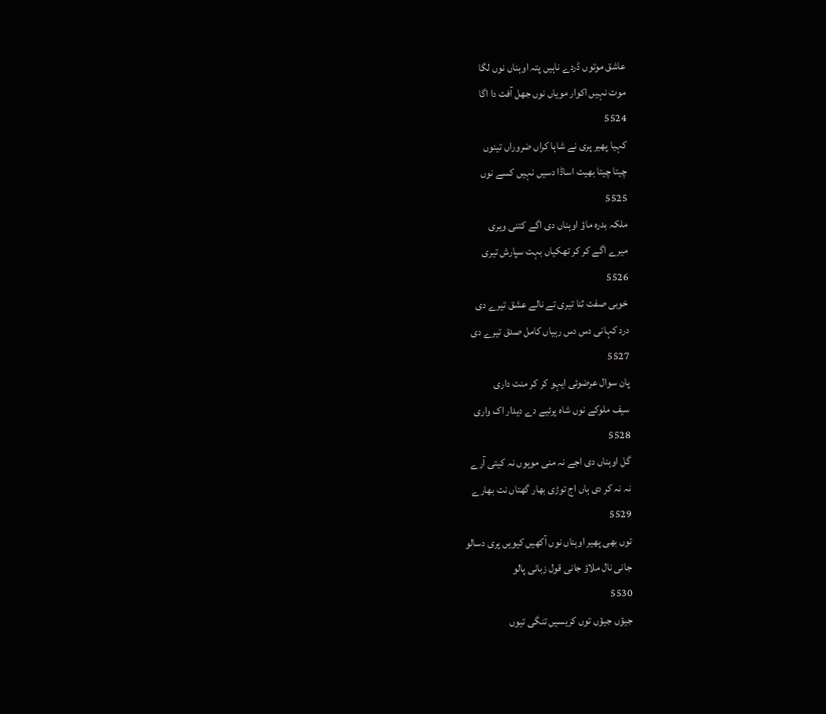عاشق موتوں ڈردے ناہیں پتہ اوہناں نوں لگا
موت نہیں اکوار مویاں نوں جھل آفت دا اگا
5524
کہیا پھیر پری نے شاہا کراں ضروراں تینوں
چیتا چیتا بھیت اساڈا دسیں نہیں کسے نوں
5525
ملکہ بدرہ ماؤ اوہناں دی اگے کتنی ویری
میرے اگے کر کر تھکیاں بہت سپارش تیری
5526
خوبی صفت ثنا تیری تے نالے عشق تیرے دی
درد کہانی دس دس رہیاں کامل صدق تیرے دی
5527
پان سوال عرضوئی ایہو کر کر منت داری
سیف ملوکے نوں شاہ پرئیے دے دیدار اک واری
5528
گل اوہناں دی اجے نہ منی موہوں نہ کیتی آرے
نہ نہ کر دی ہاں اج توڑی بھار گھتاں نت بھارے
5529
توں بھی پھیر اوہناں نوں آکھیں کیویں پری دسالو
جانی نال ملاؤ جانی قول زبانی پالو
5530
جیؤں جیؤں توں کریسیں تنگی تیوں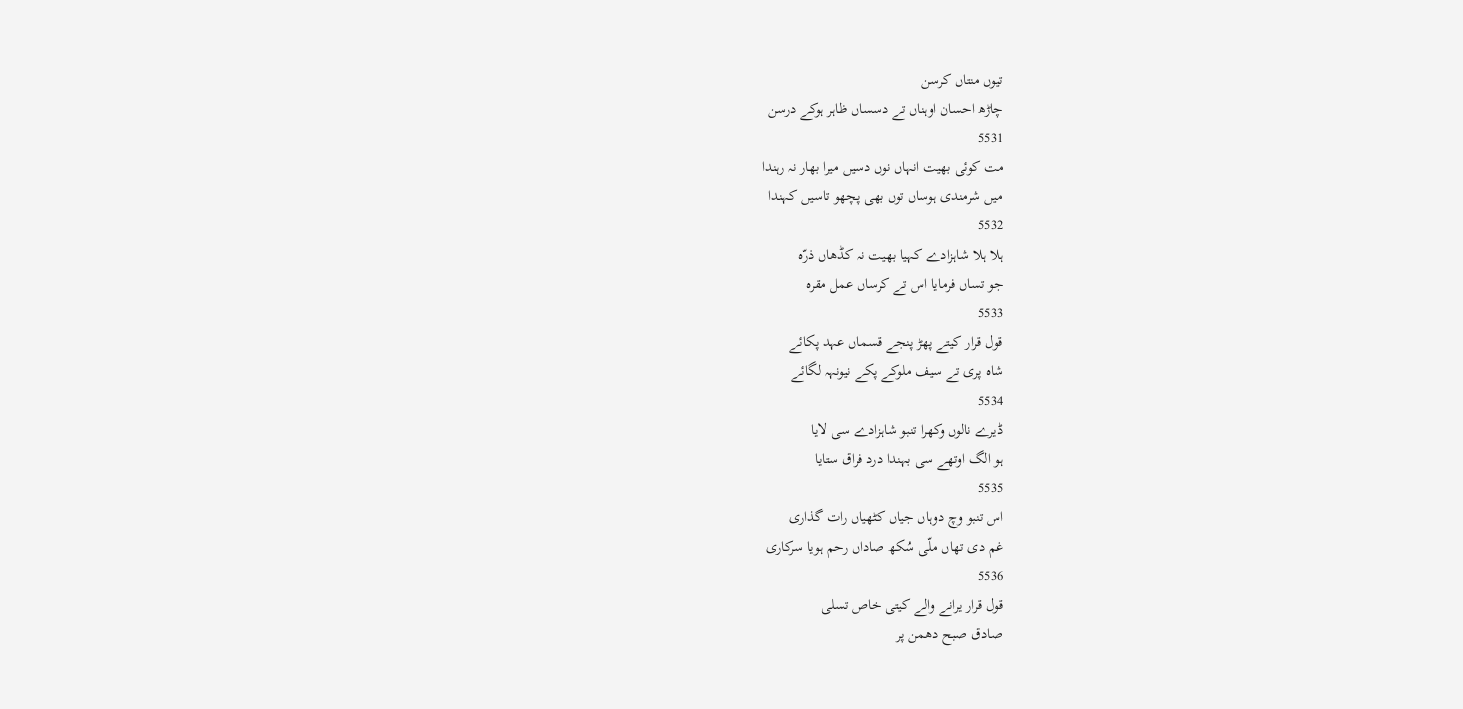تیوں منتاں کرسن
چاڑھ احسان اوہناں تے دسساں ظاہر ہوکے درسن
5531
مت کوئی بھیت انہاں نوں دسیں میرا بھار نہ رہندا
میں شرمندی ہوساں توں بھی پچھو تاسیں کہندا
5532
ہلا ہلا شاہزادے کہیا بھیت نہ کڈھاں ذرّہ
جو تساں فرمایا اس تے کرساں عمل مقرہ
5533
قول قرار کیتے پھڑ پنجے قسماں عہد پکائے
شاہ پری تے سیف ملوکے پکے نیونہہ لگائے
5534
ڈیرے نالوں وکھرا تنبو شاہزادے سی لایا
ہو الگ اوتھے سی بہندا درد فراق ستایا
5535
اس تنبو وچ دوہاں جیاں کٹھیاں رات گذاری
غم دی تھاں ملّی سُکھ صاداں رحم ہویا سرکاری
5536
قول قرار یرانے والے کیتی خاص تسلی
صادق صبح دھمن پر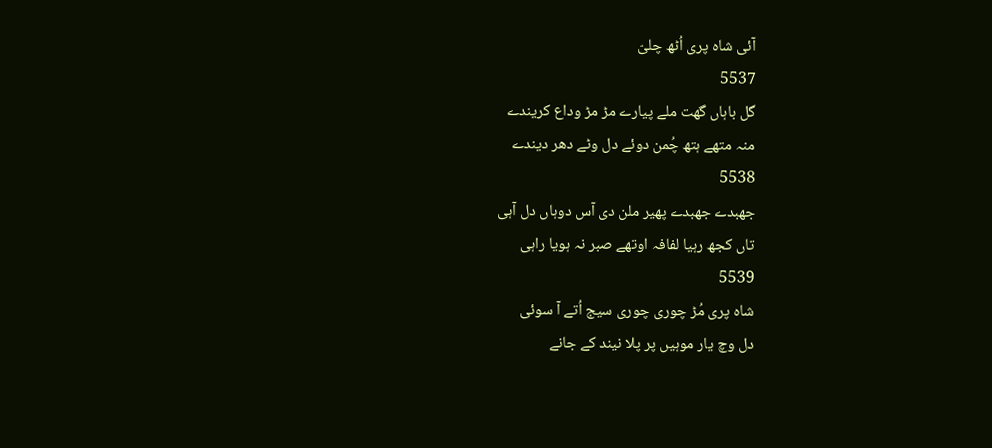آئی شاہ پری اُٹھ چلیّ
5537
گل باہاں گھت ملے پیارے مڑ مڑ وداع کریندے
منہ متھے ہتھ چُمن دوئے دل وٹے دھر دیندے
5538
جھبدے جھبدے پھیر ملن دی آس دوہاں دل آہی
تاں کجھ رہیا لفافہ اوتھے صبر نہ ہویا راہی
5539
شاہ پری مُڑ چوری چوری سیج اُتے آ سوئی
دل وچ یار موہیں پر پلا نیند کے جانے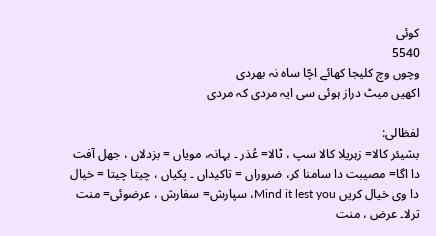کوئی
5540
وچوں وچ کلیجا کھائے اچّا ساہ نہ بھردی
اکھیں میٹ دراز ہوئی سی ایہ مردی کہ مردی

لفظالی:
بشیئر کالا= زہریلا کالا سپ ، ٹالا= عُذر ۔ بہانہ، مویاں = بزدلاں ، جھل آفت دا اگا= مصیبت دا سامنا کر، ضروراں = تاکیداں ۔ پکیاں ، چیتا چیتا = خیال دا وی خیال کریں Mind it lest you، سپارش= سفارش ، عرضوئی= منت ترلا۔ عرض ، منت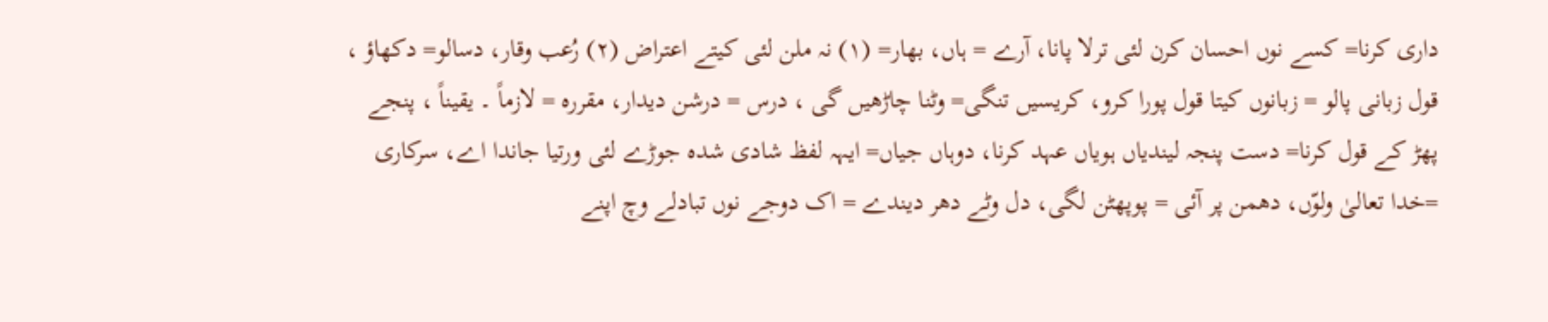داری کرنا= کسے نوں احسان کرن لئی ترلا پانا، آرے = ہاں، بھار= (١) نہ ملن لئی کیتے اعتراض (٢) رُعب وقار، دسالو= دکھاؤ ، قول زبانی پالو = زبانوں کیتا قول پورا کرو، کریسیں تنگی= وٹنا چاڑھیں گی ، درس = درشن دیدار، مقررہ = لازماً ۔ یقیناً ، پنجے پھڑ کے قول کرنا= دست پنجہ لیندیاں ہویاں عہد کرنا، دوہاں جیاں= ایہہ لفظ شادی شدہ جوڑے لئی ورتیا جاندا اے، سرکاری =خدا تعالیٰ ولوّں، دھمن پر آئی = پوپھٹن لگی، دل وٹے دھر دیندے = اک دوجے نوں تبادلے وچ اپنے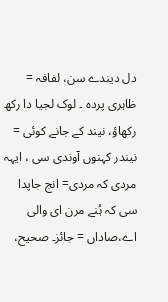دل دیندے سن، لفافہ = ظاہری پردہ ۔ لوک لجیا دا رکھ رکھاؤ، نیند کے جانے کوئی = نیندر کہنوں آوندی سی ، ایہہ مردی کہ مردی= انج جاپدا سی کہ ہُنے مرن ای والی اے،صاداں = جائز۔ صحیح،